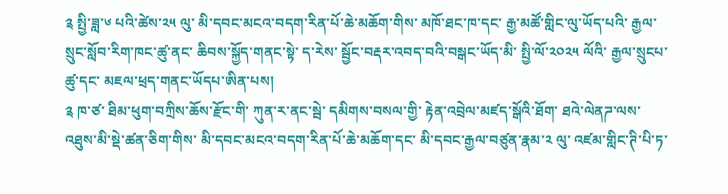༉ སྤྱི་ཟླ་༦ པའི་ཚེས་༢༥ ལུ་ མི་དབང་མངའ་བདག་རིན་པོ་ཆེ་མཆོག་གིས་ མཁོ་ཐང་ཁ་དང་ རྒྱ་མཚོ་གླིང་ལུ་ཡོད་པའི་ རྒྱལ་སྲུང་སློབ་རིག་ཁང་ཚུ་ནང་ ཆིབས་སྐྱོད་གནང་སྟེ་ ད་རེས་ སྦྱོང་བརྡར་འབད་བའི་བསྒང་ཡོད་མི་ སྤྱི་ལོ་༢༠༢༥ ལོའི་ རྒྱལ་སྲུངཔ་ཚུ་དང་ མཇལ་ཕྲད་གནང་ཡོདཔ་ཨིན་པས།
༉ ཁ་ཙ་ ཐིམ་ཕུག་བཀྲིས་ཆོས་རྫོང་གི་ ཀུན་ར་ནང་སྦེ་ དམིགས་བསལ་གྱི་ རྟེན་འབྲེལ་མཛད་སྒོའི་ཐོག་ ཐའེ་ལེནཌ་ལས་ འཐུས་མི་སྡེ་ཚན་ཅིག་གིས་ མི་དབང་མངའ་བདག་རིན་པོ་ཆེ་མཆོག་དང་ མི་དབང་རྒྱལ་བཙུན་རྣམ་༢ ལུ་ འཛམ་གླིང་ཊི་པི་ཏ་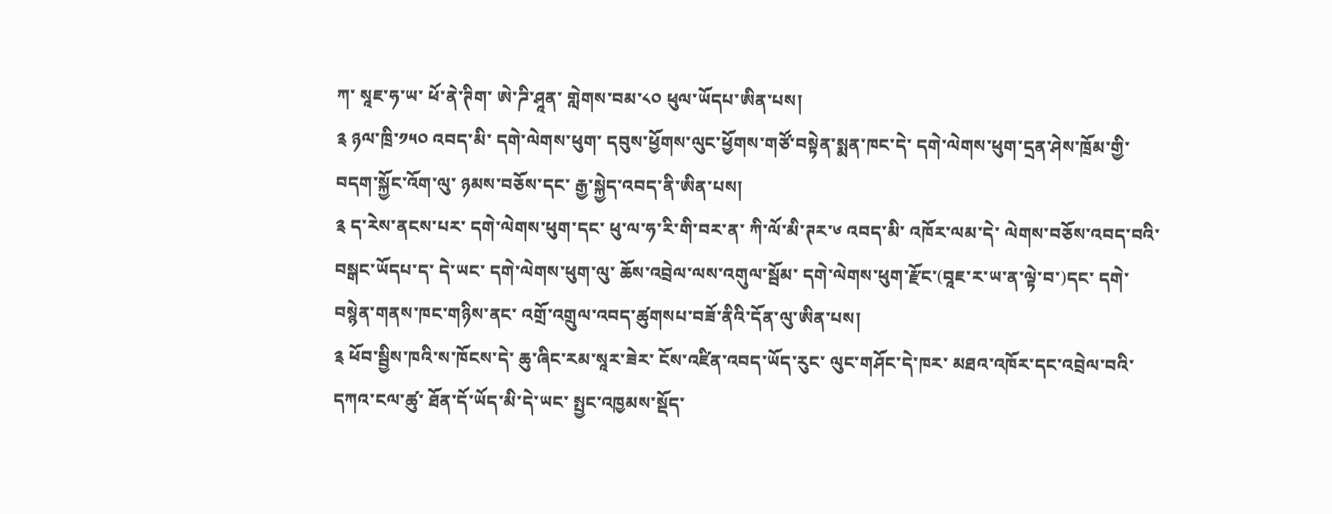ཀ་ སཱཇ་ཧ་ཡ་ ཕོ་ནེ་ཊིག་ ཨེ་ཌི་ཤཱན་ གླེགས་བམ་༨༠ ཕུལ་ཡོདཔ་ཨིན་པས།
༉ ཉལ་ཁྲི་༡༥༠ འབད་མི་ དགེ་ལེགས་ཕུག་ དབུས་ཕྱོགས་ལུང་ཕྱོགས་གཙོ་བསྟེན་སྨན་ཁང་དེ་ དགེ་ལེགས་ཕུག་དྲན་ཤེས་ཁྲོམ་གྱི་ བདག་སྐྱོང་འོག་ལུ་ ཉམས་བཅོས་དང་ རྒྱ་སྐྱེད་འབད་ནི་ཨིན་པས།
༉ ད་རེས་ནངས་པར་ དགེ་ལེགས་ཕུག་དང་ ཕུ་ལ་ཧ་རི་གི་བར་ན་ ཀི་ལོ་མི་ཊར་༦ འབད་མི་ འཁོར་ལམ་དེ་ ལེགས་བཅོས་འབད་བའི་བསྒང་ཡོདཔ་ད་ དེ་ཡང་ དགེ་ལེགས་ཕུག་ལུ་ ཆོས་འབྲེལ་ལས་འགུལ་སྦོམ་ དགེ་ལེགས་ཕུག་རྫོང་(བཱཇ་ར་ཡ་ན་ལྟེ་བ་)དང་ དགེ་བསྙེན་གནས་ཁང་གཉིས་ནང་ འགྲོ་འགྲུལ་འབད་ཚུགསཔ་བཟོ་ནིའི་དོན་ལུ་ཨིན་པས།
༉ ཕོབ་སྦྱིས་ཁའི་ས་ཁོངས་དེ་ ཆུ་ཞིང་རམ་སཱར་ཟེར་ ངོས་འཛིན་འབད་ཡོད་རུང་ ལུང་གཤོང་དེ་ཁར་ མཐའ་འཁོར་དང་འབྲེལ་བའི་དཀའ་ངལ་ཚུ་ ཐོན་དོ་ཡོད་མི་དེ་ཡང་ སྤྱང་འཁྱམས་སྡོད་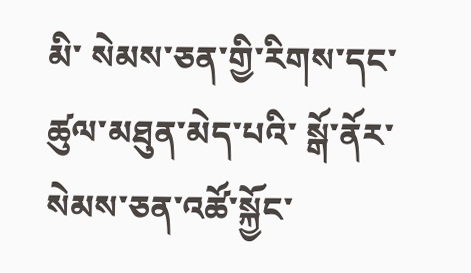མི་ སེམས་ཅན་གྱི་རིགས་དང་ ཚུལ་མཐུན་མེད་པའི་ སྒོ་ནོར་སེམས་ཅན་འཚོ་སྐྱོང་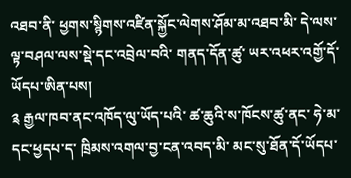འཐབ་ནི་ ཕྱགས་སྙིགས་འཛིན་སྐྱོང་ལེགས་ཤོམ་མ་འཐབ་མི་ དེ་ལས་ ལྟ་བཤལ་ལས་སྡེ་དང་འབྲེལ་བའི་ གནད་དོན་ཚུ་ ཡར་འཕར་འགྱོ་དོ་ཡོདཔ་ཨིན་པས།
༉ རྒྱལ་ཁབ་ནང་འཁོད་ལུ་ཡོད་པའི་ ཚ་ཆུའི་ས་ཁོངས་ཚུ་ནང་ ཧེ་མ་དང་ཕྱདཔ་ད་ ཁྲིམས་འགལ་བྱ་ངན་འབད་མི་ མང་སུ་ཐོན་དོ་ཡོདཔ་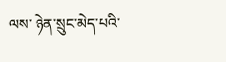ལས་ ཉེན་སྲུང་མེད་པའི་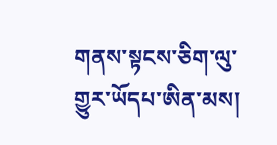གནས་སྟངས་ཅིག་ལུ་ གྱུར་ཡོདཔ་ཨིན་མས།